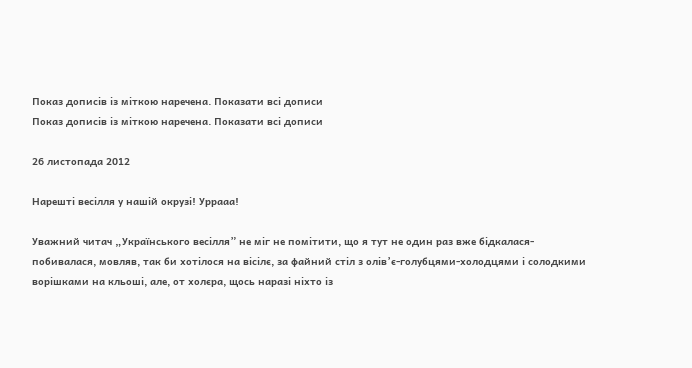Показ дописів із міткою наречена. Показати всі дописи
Показ дописів із міткою наречена. Показати всі дописи

26 листопада 2012

Нарешті весілля у нашій окрузі! Уррааа!

Уважний читач „Українського весілля” не міг не помітити, що я тут не один раз вже бідкалася-побивалася, мовляв, так би хотілося на вісілє, за файний стіл з олів’є-голубцями-холодцями і солодкими ворішками на кльоші, але, от холєра, щось наразі ніхто із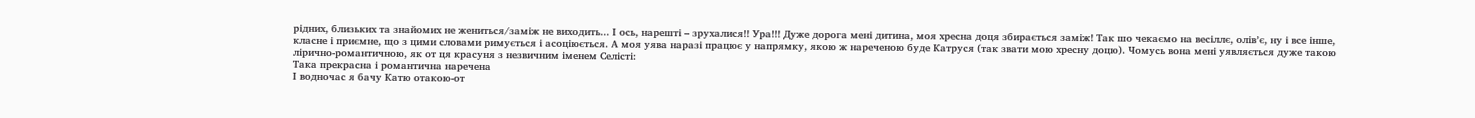рідних, близьких та знайомих не жениться/заміж не виходить... І ось, нарешті – зрухалися!! Ура!!! Дуже дорога мені дитина, моя хресна доця збирається заміж! Так шо чекаємо на весіллє, олів’є, ну і все інше, класне і приємне, що з цими словами римується і асоціюється. А моя уява наразі працює у напрямку, якою ж нареченою буде Катруся (так звати мою хресну доцю). Чомусь вона мені уявляється дуже такою лірично-романтичною, як от ця красуня з незвичним іменем Селісті:
Така прекрасна і романтична наречена
І водночас я бачу Катю отакою-от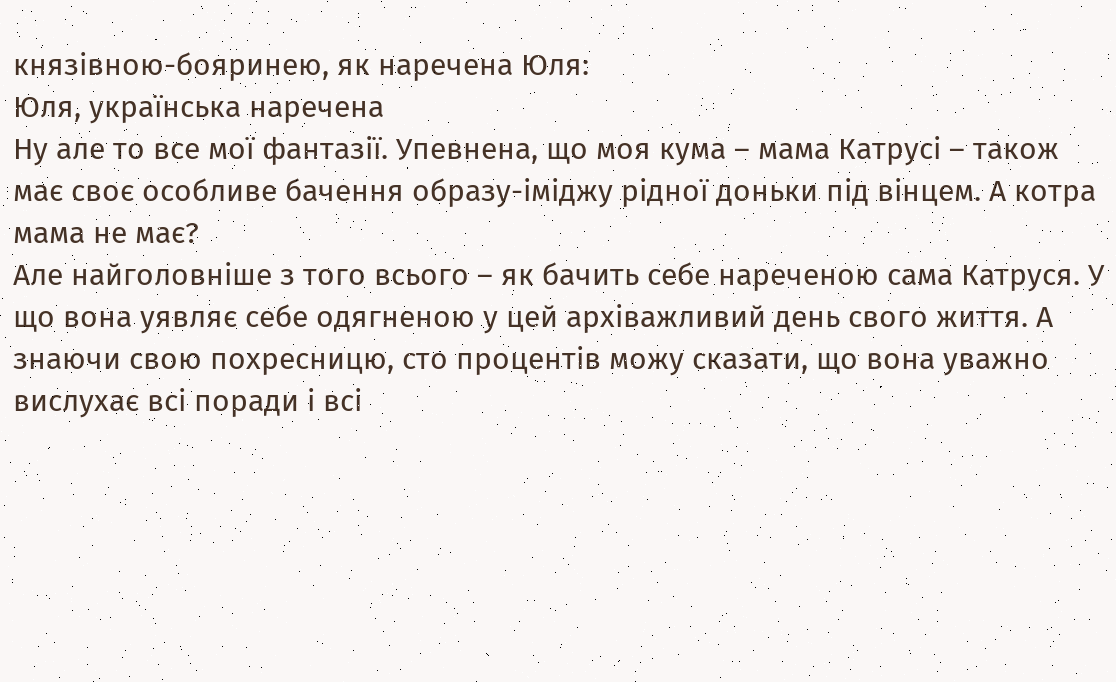князівною-бояринею, як наречена Юля:
Юля, українська наречена
Ну але то все мої фантазії. Упевнена, що моя кума – мама Катрусі – також має своє особливе бачення образу-іміджу рідної доньки під вінцем. А котра мама не має?
Але найголовніше з того всього – як бачить себе нареченою сама Катруся. У що вона уявляє себе одягненою у цей архіважливий день свого життя. А знаючи свою похресницю, сто процентів можу сказати, що вона уважно вислухає всі поради і всі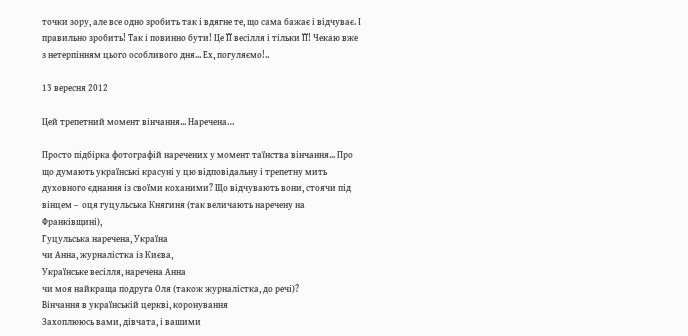точки зору, але все одно зробить так і вдягне те, що сама бажає і відчуває. І правильно зробить! Так і повинно бути! Це ЇЇ весілля і тільки ЇЇ! Чекаю вже з нетерпінням цього особливого дня... Ех, погуляємо!..

13 вересня 2012

Цей трепетний момент вінчання... Наречена…

Просто підбірка фотографій наречених у момент таїнства вінчання... Про що думають українські красуні у цю відповідальну і трепетну мить духовного єднання із своїми коханими? Що відчувають вони, стоячи під вінцем –  оця гуцульська Княгиня (так величають наречену на Франківщині),
Гуцульська наречена, Україна
чи Анна, журналістка із Києва,
Українське весілля, наречена Анна
чи моя найкраща подруга Оля (також журналістка, до речі)?
Вінчання в українській церкві, коронування
Захоплююсь вами, дівчата, і вашими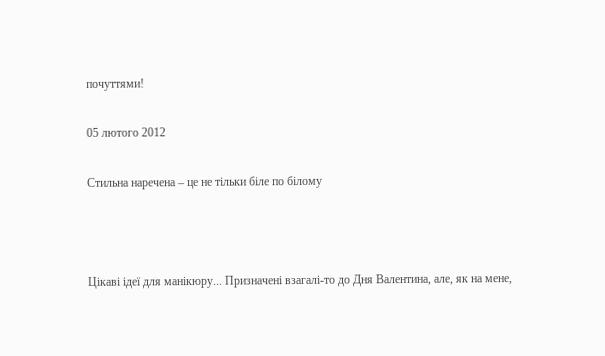почуттями!

05 лютого 2012

Стильна наречена – це не тільки біле по білому



Цікаві ідеї для манікюру... Призначені взагалі-то до Дня Валентина, але, як на мене,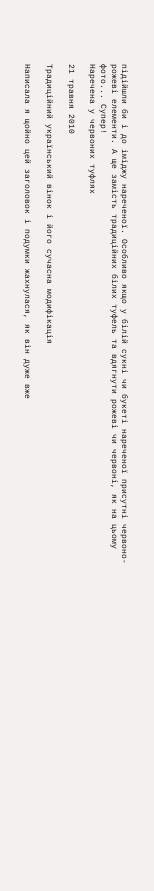підійшли би і до іміджу нареченої. Особливо якщо у білій сукні чи букеті нареченої присутні червоно-рожеві елементи. А ще замість традиційних білих туфель та вдягнути рожеві чи червоні, як на цьому фото... Супер!
Наречена у червоних туфлях

21 травня 2010

Традиційний український вінок і його сучасна модифікація

Написала я щойно цей заголовок і подумки жахнулася, як він дуже вже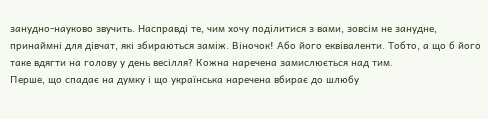занудно-науково звучить. Насправді те, чим хочу поділитися з вами, зовсім не занудне, принаймні для дівчат, які збираються заміж. Віночок! Або його еквіваленти. Тобто, а що б його таке вдягти на голову у день весілля? Кожна наречена замислюється над тим.
Перше, що спадає на думку і що українська наречена вбирає до шлюбу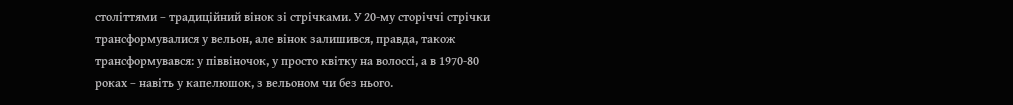століттями – традиційний вінок зі стрічками. У 20-му сторіччі стрічки трансформувалися у вельон, але вінок залишився, правда, також трансформувався: у піввіночок, у просто квітку на волоссі, а в 1970-80 роках – навіть у капелюшок, з вельоном чи без нього.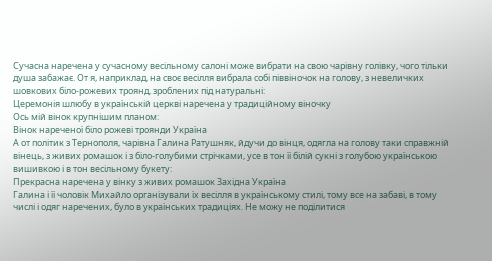Сучасна наречена у сучасному весільному салоні може вибрати на свою чарівну голівку, чого тільки душа забажає. От я, наприклад, на своє весілля вибрала собі піввіночок на голову, з невеличких шовкових біло-рожевих троянд, зроблених під натуральні:
Церемонія шлюбу в українській церкві наречена у традиційному віночку
Ось мій вінок крупнішим планом:
Вінок нареченої біло рожеві троянди Україна
А от політик з Тернополя, чарівна Галина Ратушняк, йдучи до вінця, одягла на голову таки справжній вінець, з живих ромашок і з біло-голубими стрічками, усе в тон її білій сукні з голубою українською вишивкою і в тон весільному букету:
Прекрасна наречена у вінку з живих ромашок Західна Україна
Галина і її чоловік Михайло організували їх весілля в українському стилі, тому все на забаві, в тому числі і одяг наречених, було в українських традиціях. Не можу не поділитися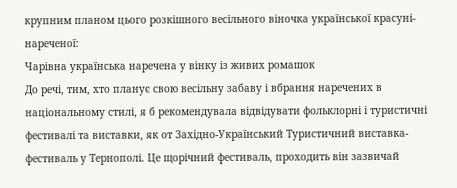крупним планом цього розкішного весільного віночка української красуні-нареченої:
Чарівна українська наречена у вінку із живих ромашок
До речі, тим, хто планує свою весільну забаву і вбрання наречених в національному стилі, я б рекомендувала відвідувати фольклорні і туристичні фестивалі та виставки, як от Західно-Український Туристичний виставка-фестиваль у Тернополі. Це щорічний фестиваль, проходить він зазвичай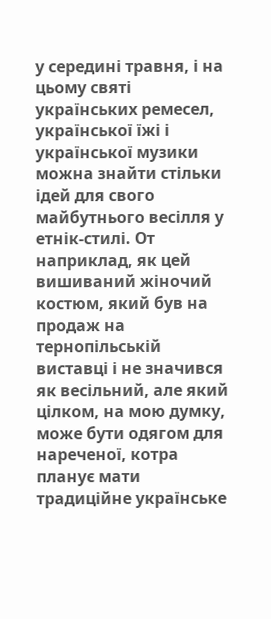у середині травня, і на цьому святі українських ремесел, української їжі і української музики можна знайти стільки ідей для свого майбутнього весілля у етнік-стилі. От наприклад, як цей вишиваний жіночий костюм, який був на продаж на тернопільській виставці і не значився як весільний, але який цілком, на мою думку, може бути одягом для нареченої, котра планує мати традиційне українське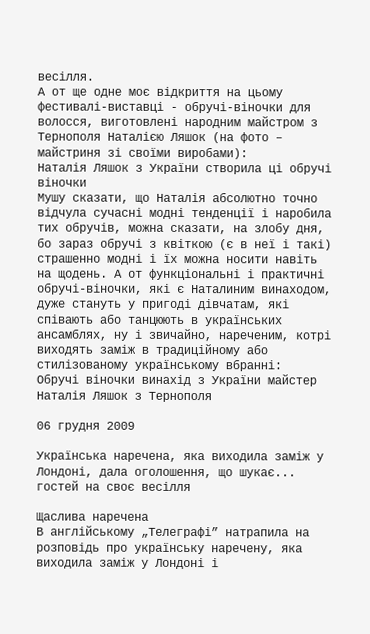весілля.
А от ще одне моє відкриття на цьому фестивалі-виставці - обручі-віночки для волосся, виготовлені народним майстром з Тернополя Наталією Ляшок (на фото – майстриня зі своїми виробами):
Наталія Ляшок з України створила ці обручі віночки
Мушу сказати, що Наталія абсолютно точно відчула сучасні модні тенденції і наробила тих обручів, можна сказати, на злобу дня, бо зараз обручі з квіткою (є в неї і такі) страшенно модні і їх можна носити навіть на щодень. А от функціональні і практичні обручі-віночки, які є Наталиним винаходом, дуже стануть у пригоді дівчатам, які співають або танцюють в українських ансамблях, ну і звичайно, нареченим, котрі виходять заміж в традиційному або стилізованому українському вбранні:
Обручі віночки винахід з України майстер Наталія Ляшок з Тернополя

06 грудня 2009

Українська наречена, яка виходила заміж у Лондоні, дала оголошення, що шукає... гостей на своє весілля

Щаслива наречена
В англійському „Телеграфі” натрапила на розповідь про українську наречену, яка виходила заміж у Лондоні і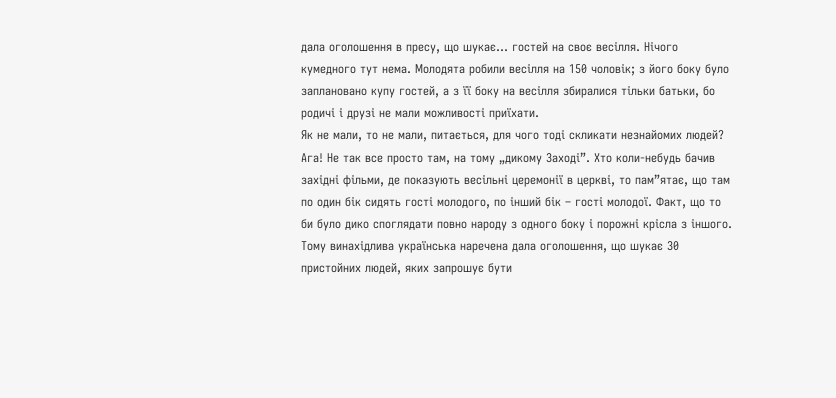дала оголошення в пресу, що шукає... гостей на своє весілля. Нічого кумедного тут нема. Молодята робили весілля на 150 чоловік; з його боку було заплановано купу гостей, а з її боку на весілля збиралися тільки батьки, бо родичі і друзі не мали можливості приїхати.
Як не мали, то не мали, питається, для чого тоді скликати незнайомих людей? Ага! Не так все просто там, на тому „дикому Заході”. Хто коли-небудь бачив західні фільми, де показують весільні церемонії в церкві, то пам”ятає, що там по один бік сидять гості молодого, по інший бік – гості молодої. Факт, що то би було дико споглядати повно народу з одного боку і порожні крісла з іншого. Тому винахідлива українська наречена дала оголошення, що шукає 30 пристойних людей, яких запрошує бути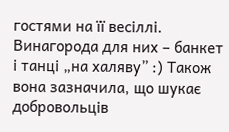гостями на її весіллі. Винагорода для них – банкет і танці „на халяву” :) Також вона зазначила, що шукає добровольців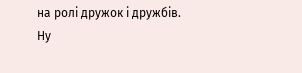на ролі дружок і дружбів.
Ну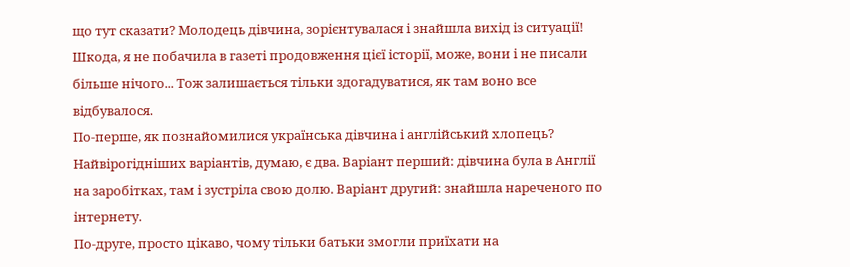що тут сказати? Молодець дівчина, зорієнтувалася і знайшла вихід із ситуації! Шкода, я не побачила в газеті продовження цієї історії, може, вони і не писали більше нічого... Тож залишається тільки здогадуватися, як там воно все відбувалося.
По-перше, як познайомилися українська дівчина і англійський хлопець? Найвірогідніших варіантів, думаю, є два. Варіант перший: дівчина була в Англії на заробітках, там і зустріла свою долю. Варіант другий: знайшла нареченого по інтернету.
По-друге, просто цікаво, чому тільки батьки змогли приїхати на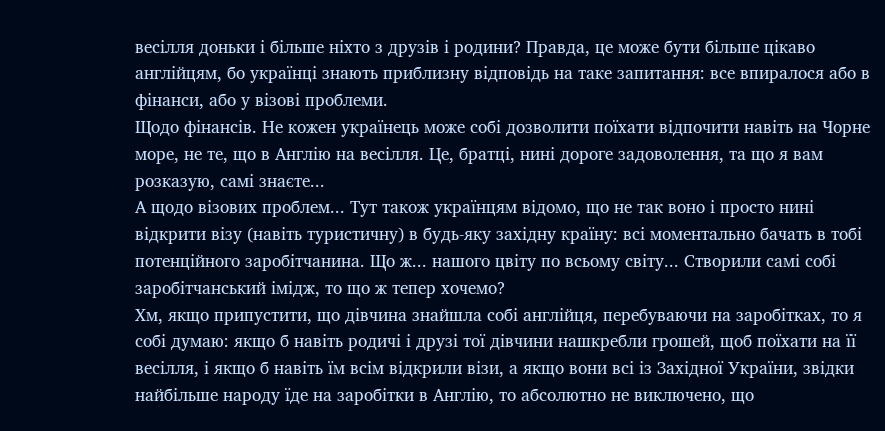весілля доньки і більше ніхто з друзів і родини? Правда, це може бути більше цікаво англійцям, бо українці знають приблизну відповідь на таке запитання: все впиралося або в фінанси, або у візові проблеми.
Щодо фінансів. Не кожен українець може собі дозволити поїхати відпочити навіть на Чорне море, не те, що в Англію на весілля. Це, братці, нині дороге задоволення, та що я вам розказую, самі знаєте...
А щодо візових проблем... Тут також українцям відомо, що не так воно і просто нині відкрити візу (навіть туристичну) в будь-яку західну країну: всі моментально бачать в тобі потенційного заробітчанина. Що ж... нашого цвіту по всьому світу... Створили самі собі заробітчанський імідж, то що ж тепер хочемо?
Хм, якщо припустити, що дівчина знайшла собі англійця, перебуваючи на заробітках, то я собі думаю: якщо б навіть родичі і друзі тої дівчини нашкребли грошей, щоб поїхати на її весілля, і якщо б навіть їм всім відкрили візи, а якщо вони всі із Західної України, звідки найбільше народу їде на заробітки в Англію, то абсолютно не виключено, що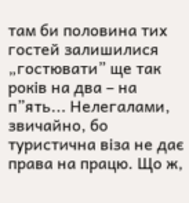там би половина тих гостей залишилися „гостювати” ще так років на два – на п”ять... Нелегалами, звичайно, бо туристична віза не дає права на працю. Що ж,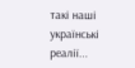такі наші українські реалії...